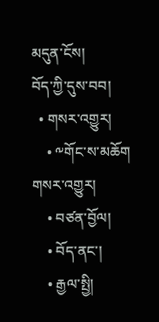མདུན་ངོས།
བོད་ཀྱི་དུས་བབ།
  • གསར་འགྱུར།
    • ༸གོང་ས་མཆོག གསར་འགྱུར།
    • བཙན་བྱོལ།
    • བོད་ནང་།
    • རྒྱལ་སྤྱི།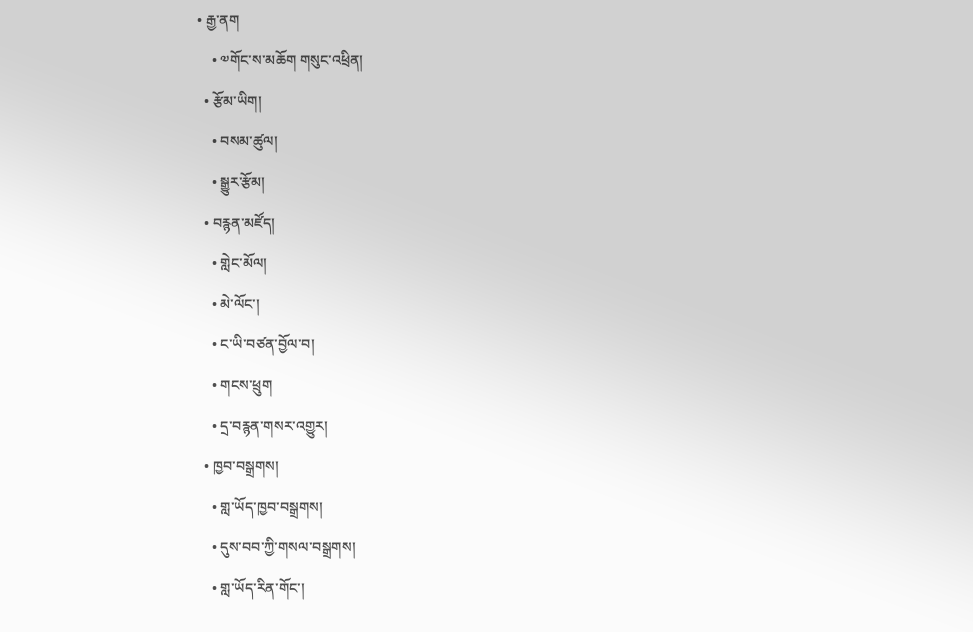• རྒྱ་ནག
    • ༧གོང་ས་མཆོག གསུང་འཕྲིན།
  • རྩོམ་ཡིག།
    • བསམ་ཚུལ།
    • སྒྱུར་རྩོམ།
  • བརྙན་མཛོད།
    • གླེང་མོལ།
    • མེ་ལོང་།
    • ང་ཡི་བཙན་བྱོལ་བ།
    • གངས་ཕྲུག
    • དྲ་བརྙན་གསར་འགྱུར།
  • ཁྱབ་བསྒྲགས།
    • གླ་ཡོད་ཁྱབ་བསྒྲགས།
    • དུས་བབ་ཀྱི་གསལ་བསྒྲགས།
    • གླ་ཡོད་རིན་གོང་།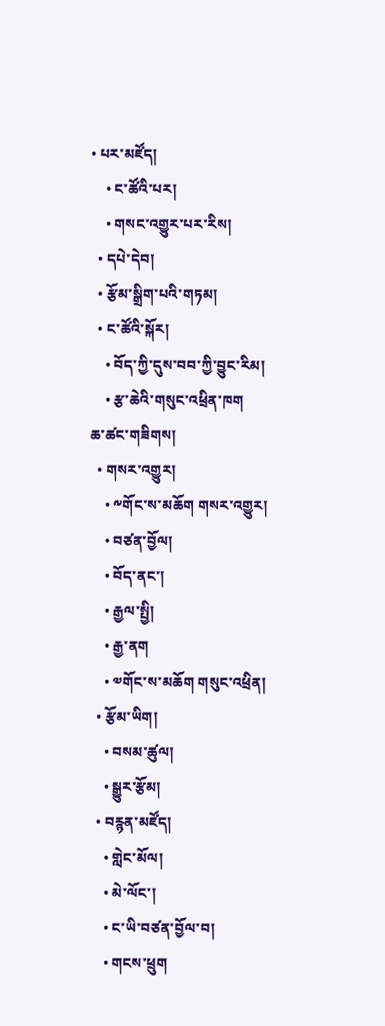• པར་མཛོད།
    • ང་ཚོའི་པར།
    • གསང་འགྱུར་པར་རིས།
  • དཔེ་དེབ།
  • རྩོམ་སྒྲིག་པའི་གཏམ།
  • ང་ཚོའི་སྐོར།
    • བོད་ཀྱི་དུས་བབ་ཀྱི་བྱུང་རིམ།
    • རྩ་ཆེའི་གསུང་འཕྲིན་ཁག
ཆ་ཚང་གཟིགས།
  • གསར་འགྱུར།
    • ༸གོང་ས་མཆོག གསར་འགྱུར།
    • བཙན་བྱོལ།
    • བོད་ནང་།
    • རྒྱལ་སྤྱི།
    • རྒྱ་ནག
    • ༧གོང་ས་མཆོག གསུང་འཕྲིན།
  • རྩོམ་ཡིག།
    • བསམ་ཚུལ།
    • སྒྱུར་རྩོམ།
  • བརྙན་མཛོད།
    • གླེང་མོལ།
    • མེ་ལོང་།
    • ང་ཡི་བཙན་བྱོལ་བ།
    • གངས་ཕྲུག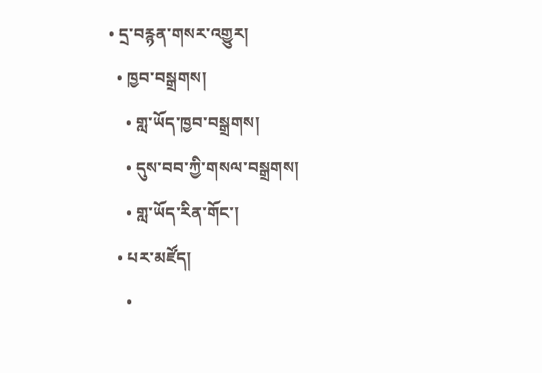• དྲ་བརྙན་གསར་འགྱུར།
  • ཁྱབ་བསྒྲགས།
    • གླ་ཡོད་ཁྱབ་བསྒྲགས།
    • དུས་བབ་ཀྱི་གསལ་བསྒྲགས།
    • གླ་ཡོད་རིན་གོང་།
  • པར་མཛོད།
    •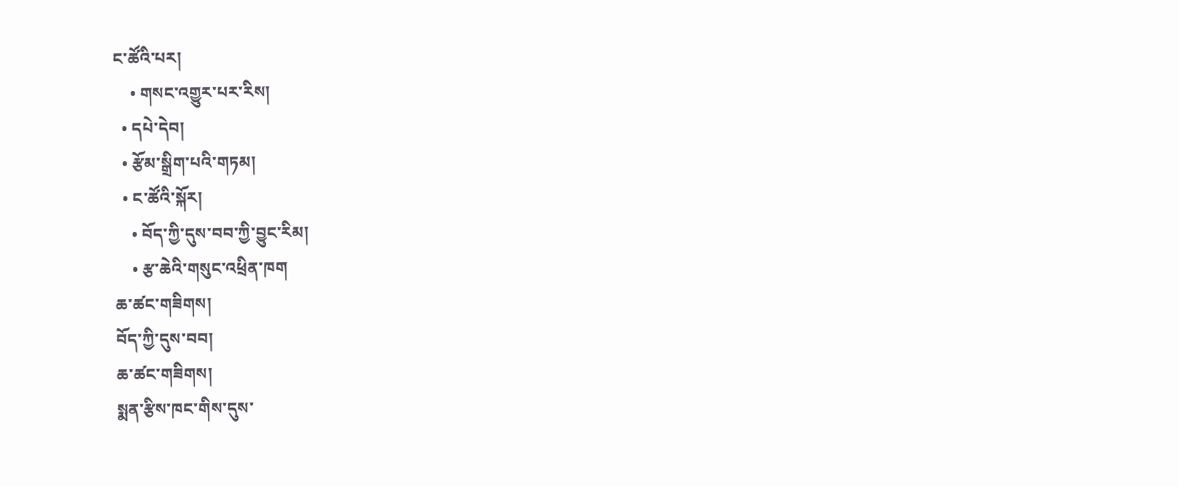ང་ཚོའི་པར།
    • གསང་འགྱུར་པར་རིས།
  • དཔེ་དེབ།
  • རྩོམ་སྒྲིག་པའི་གཏམ།
  • ང་ཚོའི་སྐོར།
    • བོད་ཀྱི་དུས་བབ་ཀྱི་བྱུང་རིམ།
    • རྩ་ཆེའི་གསུང་འཕྲིན་ཁག
ཆ་ཚང་གཟིགས།
བོད་ཀྱི་དུས་བབ།
ཆ་ཚང་གཟིགས།
སྨན་རྩིས་ཁང་གིས་དུས་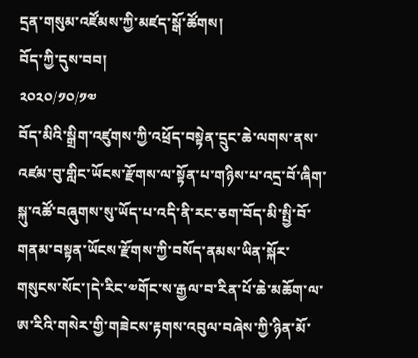དྲན་གསུམ་འཛོམས་ཀྱི་མཛད་སྒོ་ཚོགས།
བོད་ཀྱི་དུས་བབ།
༢༠༢༠/༡༠/༡༧
བོད་མིའི་སྒྲིག་འཛུགས་ཀྱི་འཕྲོད་བསྟེན་དྲུང་ཆེ་ལགས་ནས་འཛམ་བུ་གླིང་ཡོངས་རྫོགས་ལ་སྟོན་པ་གཉིས་པ་འདྲ་བོ་ཞིག་སྐུ་འཚོ་བཞུགས་སུ་ཡོད་པ་འདི་ནི་རང་ཅག་བོད་མི་སྤྱི་བོ་གནམ་བསྟན་ཡོངས་རྫོགས་ཀྱི་བསོད་ནམས་ཡིན་སྐོར་གསུངས་སོང་།དེ་རིང་༧གོང་ས་རྒྱལ་བ་རིན་པོ་ཆེ་མཆོག་ལ་ཨ་རིའི་གསེར་གྱི་གཟེངས་རྟགས་འབུལ་བཞེས་ཀྱི་ཉིན་མོ་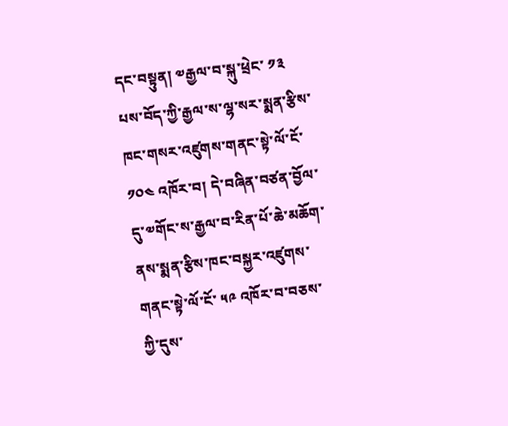དང་བསྟུན། ༧རྒྱལ་བ་སྐུ་ཕྲེང་ ༡༣ པས་བོད་ཀྱི་རྒྱལ་ས་ལྷ་སར་སྨན་རྩིས་ཁང་གསར་འཛུགས་གནང་སྟེ་ལོ་ངོ་ ༡༠༤ འཁོར་བ། དེ་བཞིན་བཙན་བྱོལ་དུ་༧གོང་ས་རྒྱལ་བ་རིན་པོ་ཆེ་མཆོག་ནས་སྨན་རྩིས་ཁང་བསྐྱར་འཛུགས་གནང་སྟེ་ལོ་ངོ་ ༥༩ འཁོར་བ་བཅས་ཀྱི་དུས་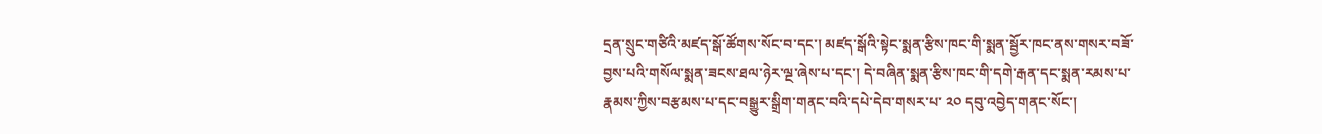དྲན་སྲུང་གཙིའི་མཛད་སྒོ་ཚོགས་སོང་བ་དང་། མཛད་སྒོའི་སྟེང་སྨན་རྩིས་ཁང་གི་སྨན་སྦྱོར་ཁང་ནས་གསར་བཟོ་བྱས་པའི་གསོལ་སྨན་ཟངས་ཐལ་ཉེར་ལྔ་ཞེས་པ་དང་། དེ་བཞིན་སྨན་རྩིས་ཁང་གི་དགེ་རྒན་དང་སྨན་རམས་པ་རྣམས་ཀྱིས་བརྩམས་པ་དང་བསྒྱུར་སྒྲིག་གནང་བའི་དཔེ་དེབ་གསར་པ་ ༢༠ དབུ་འབྱེད་གནང་སོང་།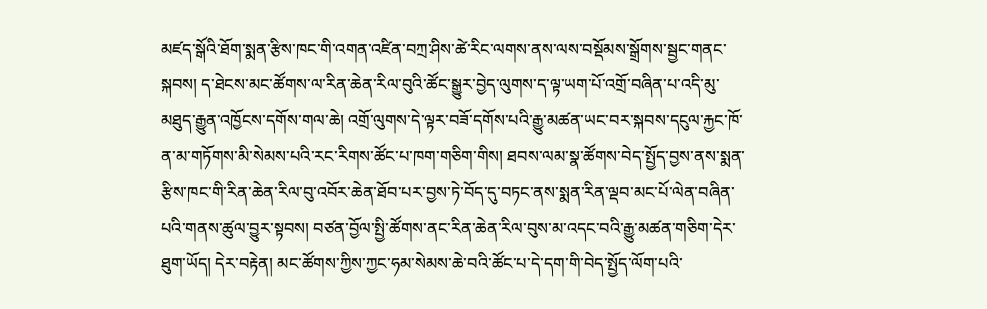མཛད་སྒོའི་ཐོག་སྨན་རྩིས་ཁང་གི་འགན་འཛིན་བཀྲ་ཤིས་ཚེ་རིང་ལགས་ནས་ལས་བསྡོམས་སྒྲོགས་སྦྱང་གནང་སྐབས། ད་ཐེངས་མང་ཚོགས་ལ་རིན་ཆེན་རིལ་བུའི་ཚོང་སྒྱུར་བྱེད་ལུགས་ད་ལྟ་ཡག་པོ་འགྲོ་བཞིན་པ་འདི་མུ་མཐུད་རྒྱུན་འཁྱོངས་དགོས་གལ་ཆེ། འགྲོ་ལུགས་དེ་ལྟར་བཟོ་དགོས་པའི་རྒྱུ་མཚན་ཡང་བར་སྐབས་དངུལ་རྐྱང་ཁོ་ན་མ་གཏོགས་མི་སེམས་པའི་རང་རིགས་ཚོང་པ་ཁག་གཅིག་གིས། ཐབས་ལམ་སྣ་ཚོགས་བེད་སྤྱོད་བྱས་ནས་སྨན་རྩིས་ཁང་གི་རིན་ཆེན་རིལ་བུ་འབོར་ཆེན་ཐོབ་པར་བྱས་ཏེ་བོད་དུ་བཏང་ནས་སྨན་རིན་ལྡབ་མང་པོ་ལེན་བཞིན་པའི་གནས་ཚུལ་བྱུར་སྟབས། བཙན་བྱོལ་སྤྱི་ཚོགས་ནང་རིན་ཆེན་རིལ་བུས་མ་འདང་བའི་རྒྱུ་མཚན་གཅིག་དེར་ཐུག་ཡོད། དེར་བརྟེན། མང་ཚོགས་ཀྱིས་ཀྱང་ཧམ་སེམས་ཆེ་བའི་ཚོང་པ་དེ་དག་གི་བེད་སྤྱོད་ལོག་པའི་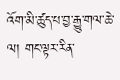འོག་མི་ཚུད་པ་བྱ་རྒྱུ་གལ་ཆེ་ལ། གང་ལྟར་རིན་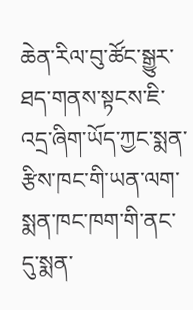ཆེན་རིལ་བུ་ཚོང་སྒྱུར་ཐད་གནས་སྟངས་ཇི་འདྲ་ཞིག་ཡོད་ཀྱང་སྨན་རྩིས་ཁང་གི་ཡན་ལག་སྨན་ཁང་ཁག་གི་ནང་དུ་སྨན་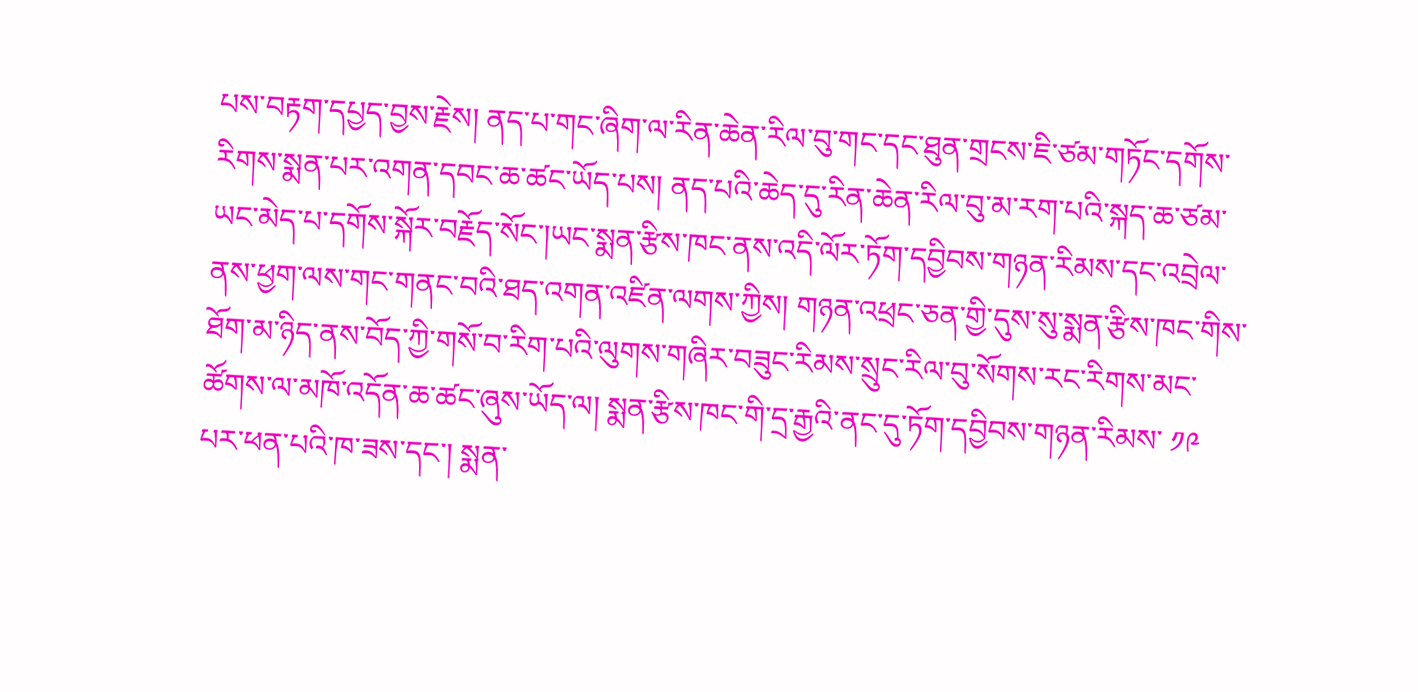པས་བརྟག་དཔྱད་བྱས་རྗེས། ནད་པ་གང་ཞིག་ལ་རིན་ཆེན་རིལ་བུ་གང་དང་ཐུན་གྲངས་ཇི་ཙམ་གཏོང་དགོས་རིགས་སྨན་པར་འགན་དབང་ཆ་ཚང་ཡོད་པས། ནད་པའི་ཆེད་དུ་རིན་ཆེན་རིལ་བུ་མ་རག་པའི་སྐད་ཆ་ཙམ་ཡང་མེད་པ་དགོས་སྐོར་བརྗོད་སོང་།ཡང་སྨན་རྩིས་ཁང་ནས་འདི་ལོར་ཏོག་དབྱིབས་གཉན་རིམས་དང་འབྲེལ་ནས་ཕྱག་ལས་གང་གནང་བའི་ཐད་འགན་འཛིན་ལགས་ཀྱིས། གཉན་འཕྲང་ཅན་གྱི་དུས་སུ་སྨན་རྩིས་ཁང་གིས་ཐོག་མ་ཉིད་ནས་བོད་ཀྱི་གསོ་བ་རིག་པའི་ལུགས་གཞིར་བཟུང་རིམས་སྲུང་རིལ་བུ་སོགས་རང་རིགས་མང་ཚོགས་ལ་མཁོ་འདོན་ཆ་ཚང་ཞུས་ཡོད་ལ། སྨན་རྩིས་ཁང་གི་དྲ་རྒྱའི་ནང་དུ་ཏོག་དབྱིབས་གཉན་རིམས་ ༡༩ པར་ཕན་པའི་ཁ་ཟས་དང་། སྨན་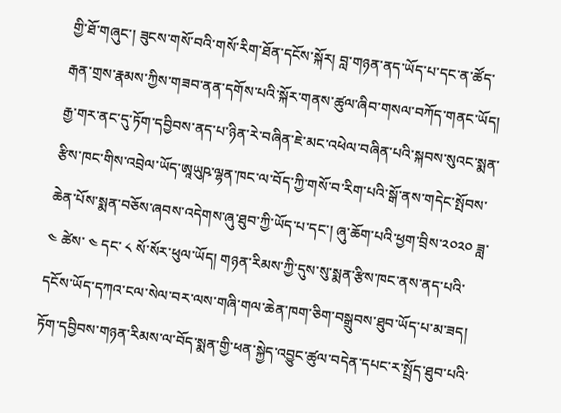གྱི་ཐོ་གཞུང་། ཟུངས་གསོ་བའི་གསོ་རིག་ཐོན་དངོས་སྐོར། བླ་གཉན་ནད་ཡོད་པ་དང་ན་ཚོད་རྒན་གྲས་རྣམས་ཀྱིས་གཟབ་ནན་དགོས་པའི་སྐོར་གནས་ཚུལ་ཞིབ་གསལ་བཀོད་གནང་ཡོད། རྒྱ་གར་ནང་དུ་ཏོག་དབྱིབས་ནད་པ་ཉིན་རེ་བཞིན་ཇེ་མང་འཕེལ་བཞིན་པའི་སྐབས་སུའང་སྨན་རྩིས་ཁང་གིས་འབྲེལ་ཡོད་ཨཱཡུཥ་ལྷན་ཁང་ལ་བོད་ཀྱི་གསོ་བ་རིག་པའི་སྒོ་ནས་གདེང་སྤོབས་ཆེན་པོས་སྨན་བཅོས་ཞབས་འདེགས་ཞུ་ཐུབ་ཀྱི་ཡོད་པ་དང་། ཞུ་ཆོག་པའི་ཕྱག་བྲིས་༢༠༢༠ ཟླ་ ༤ ཚེས་ ༤ དང་ ༨ སོ་སོར་ཕུལ་ཡོད། གཉན་རིམས་ཀྱི་དུས་སུ་སྨན་རྩིས་ཁང་ནས་ནད་པའི་དངོས་ཡོད་དཀའ་ངལ་སེལ་བར་ལས་གཞི་གལ་ཆེན་ཁག་ཅིག་བསྒྲུབས་ཐུབ་ཡོད་པ་མ་ཟད། ཏོག་དབྱིབས་གཉན་རིམས་ལ་བོད་སྨན་གྱི་ཕན་སྐྱེད་འབྱུང་ཚུལ་བདེན་དཔང་ར་སྤྲོད་ཐུབ་པའི་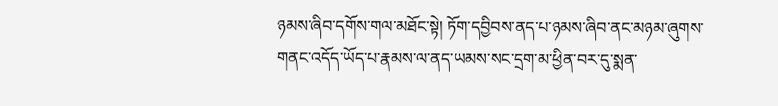ཉམས་ཞིབ་དགོས་གལ་མཐོང་སྟེ། ཏོག་དབྱིབས་ནད་པ་ཉམས་ཞིབ་ནང་མཉམ་ཞུགས་གནང་འདོད་ཡོད་པ་རྣམས་ལ་ནད་ཡམས་སང་དྲག་མ་ཕྱིན་བར་དུ་སྨན་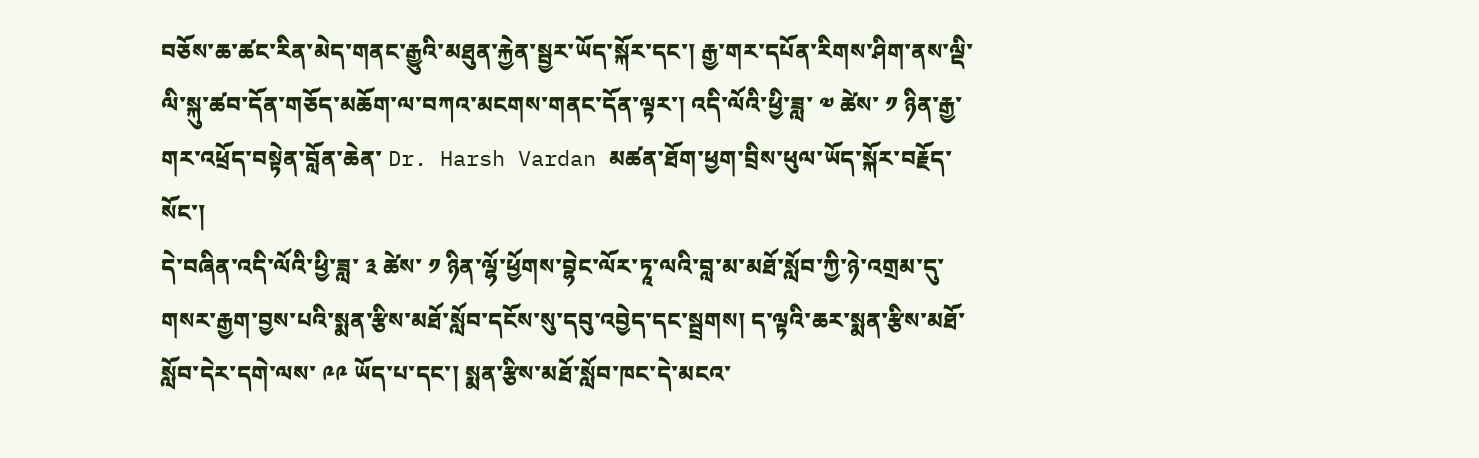བཅོས་ཆ་ཚང་རིན་མེད་གནང་རྒྱུའི་མཐུན་རྐྱེན་སྦྱར་ཡོད་སྐོར་དང་། རྒྱ་གར་དཔོན་རིགས་ཤིག་ནས་ལྡི་ལི་སྐུ་ཚབ་དོན་གཅོད་མཆོག་ལ་བཀའ་མངགས་གནང་དོན་ལྟར་། འདི་ལོའི་ཕྱི་ཟླ་ ༧ ཚེས་ ༡ ཉིན་རྒྱ་གར་འཕྲོད་བསྟེན་བློན་ཆེན་ Dr. Harsh Vardan མཚན་ཐོག་ཕྱག་བྲིས་ཕུལ་ཡོད་སྐོར་བརྗོད་སོང་།
དེ་བཞིན་འདི་ལོའི་ཕྱི་ཟླ་ ༣ ཚེས་ ༡ ཉིན་ལྷོ་ཕྱོགས་བྷེང་ལོར་ཏཱ་ལའི་བླ་མ་མཐོ་སློབ་ཀྱི་ཉེ་འགྲམ་དུ་གསར་རྒྱག་བྱས་པའི་སྨན་རྩིས་མཐོ་སློབ་དངོས་སུ་དབུ་འབྱེད་དང་སྦྲགས། ད་ལྟའི་ཆར་སྨན་རྩིས་མཐོ་སློབ་དེར་དགེ་ལས་ ༩༩ ཡོད་པ་དང་། སྨན་རྩིས་མཐོ་སློབ་ཁང་དེ་མངའ་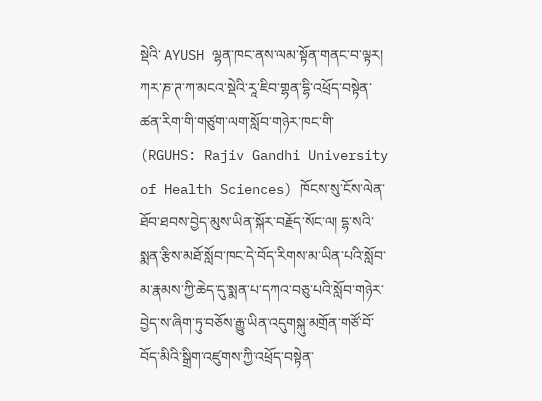སྡེའི་ AYUSH ལྷན་ཁང་ནས་ལམ་སྟོན་གནང་བ་ལྟར། ཀར་ཎ་ཊ་ཀ་མངའ་སྡེའི་རཱ་ཇིབ་གྷན་དྷི་འཕྲོད་བསྟེན་ཚན་རིག་གི་གཙུག་ལག་སློབ་གཉེར་ཁང་གི་ (RGUHS: Rajiv Gandhi University of Health Sciences) ཁོངས་སུ་ངོས་ལེན་ཐོབ་ཐབས་བྱེད་མུས་ཡིན་སྐོར་བརྗོད་སོང་ལ། དྷ་སའི་སྨན་རྩིས་མཐོ་སློབ་ཁང་དེ་བོད་རིགས་མ་ཡིན་པའི་སློབ་མ་རྣམས་ཀྱི་ཆེད་དུ་སྨན་པ་དཀའ་བཅུ་པའི་སློབ་གཉེར་བྱེད་ས་ཞིག་ཏུ་བཅོས་རྒྱུ་ཡིན་འདུགསྐུ་མགྲོན་གཙོ་བོ་བོད་མིའི་སྒྲིག་འཛུགས་ཀྱི་འཕྲོད་བསྟེན་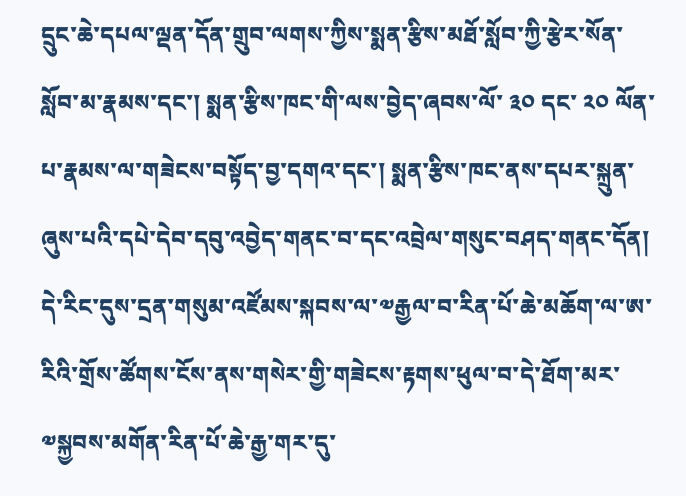དྲུང་ཆེ་དཔལ་ལྡན་དོན་གྲུབ་ལགས་ཀྱིས་སྨན་རྩིས་མཐོ་སློབ་ཀྱི་རྩེར་སོན་སློབ་མ་རྣམས་དང་། སྨན་རྩིས་ཁང་གི་ལས་བྱེད་ཞབས་ལོ་ ༣༠ དང་ ༢༠ ལོན་པ་རྣམས་ལ་གཟེངས་བསྟོད་བྱ་དགའ་དང་། སྨན་རྩིས་ཁང་ནས་དཔར་སྐྲུན་ཞུས་པའི་དཔེ་དེབ་དབུ་འབྱེད་གནང་བ་དང་འབྲེལ་གསུང་བཤད་གནང་དོན།  དེ་རིང་དུས་དྲན་གསུམ་འཛོམས་སྐབས་ལ་༧རྒྱལ་བ་རིན་པོ་ཆེ་མཆོག་ལ་ཨ་རིའི་གྲོས་ཚོགས་ངོས་ནས་གསེར་གྱི་གཟེངས་རྟགས་ཕུལ་བ་དེ་ཐོག་མར་༧སྐྱབས་མགོན་རིན་པོ་ཆེ་རྒྱ་གར་དུ་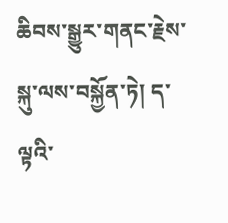ཆིབས་སྒྱུར་གནང་རྗེས་སྐུ་ལས་བསྐྱོན་ཏེ། ད་ལྟའི་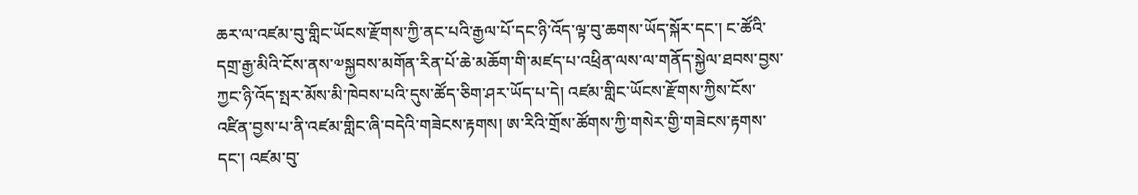ཆར་ལ་འཛམ་བུ་གླིང་ཡོངས་རྫོགས་ཀྱི་ནང་པའི་རྒྱལ་པོ་དང་ཉི་འོད་ལྟ་བུ་ཆགས་ཡོད་སྐོར་དང་། ང་ཚོའི་དགྲ་རྒྱ་མིའི་ངོས་ནས་༧སྐྱབས་མགོན་རིན་པོ་ཆེ་མཆོག་གི་མཛད་པ་འཕྲིན་ལས་ལ་གནོད་སྐྱེལ་ཐབས་བྱས་ཀྱང་ཉི་འོད་སྤར་མོས་མི་ཁེབས་པའི་དུས་ཚོད་ཅིག་ཤར་ཡོད་པ་དེ། འཛམ་གླིང་ཡོངས་རྫོགས་ཀྱིས་ངོས་འཛིན་བྱས་པ་ནི་འཛམ་གླིང་ཞི་བདེའི་གཟེངས་རྟགས། ཨ་རིའི་གྲོས་ཚོགས་ཀྱི་གསེར་གྱི་གཟེངས་རྟགས་དང་། འཛམ་བུ་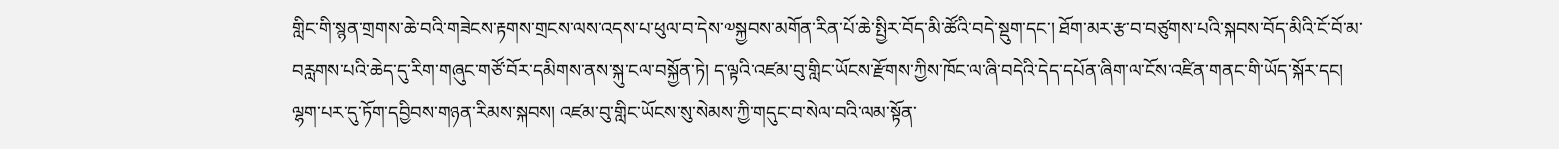གླིང་གི་སྙན་གྲགས་ཆེ་བའི་གཟེངས་རྟགས་གྲངས་ལས་འདས་པ་ཕུལ་བ་དེས་༧སྐྱབས་མགོན་རིན་པོ་ཆེ་སྤྱིར་བོད་མི་ཚོའི་བདེ་སྡུག་དང་། ཐོག་མར་རྩ་བ་བཙུགས་པའི་སྐབས་བོད་མིའི་ངོ་བོ་མ་བརླགས་པའི་ཆེད་དུ་རིག་གཞུང་གཙོ་བོར་དམིགས་ནས་སྐུ་ངལ་བསྐྱོན་ཏེ། ད་ལྟའི་འཛམ་བུ་གླིང་ཡོངས་རྫོགས་ཀྱིས་ཁོང་ལ་ཞི་བདེའི་དེད་དཔོན་ཞིག་ལ་ངོས་འཛིན་གནང་གི་ཡོད་སྐོར་དང། ལྷག་པར་དུ་ཏོག་དབྱིབས་གཉན་རིམས་སྐབས། འཛམ་བུ་གླིང་ཡོངས་སུ་སེམས་ཀྱི་གདུང་བ་སེལ་བའི་ལམ་སྟོན་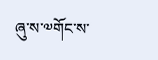ཞུ་ས་༧གོང་ས་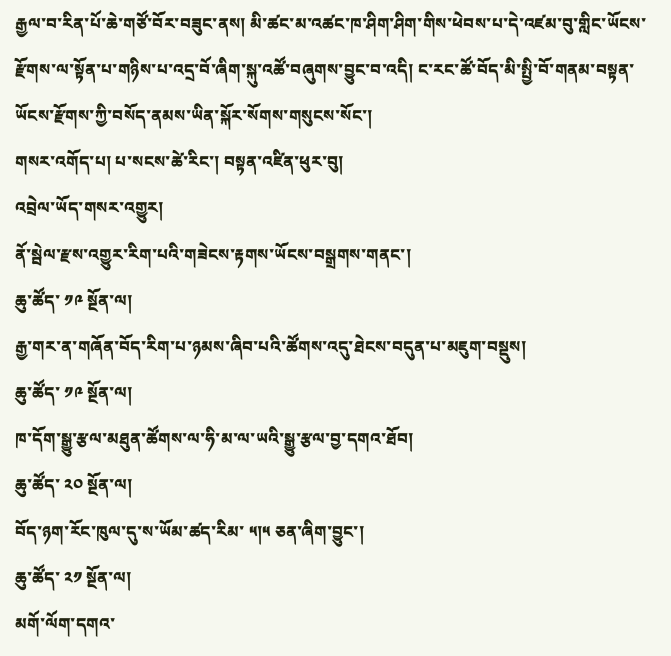རྒྱལ་བ་རིན་པོ་ཆེ་གཙོ་བོར་བཟུང་ནས། མི་ཚང་མ་འཚང་ཁ་ཤིག་ཤིག་གིས་ཕེབས་པ་དེ་འཛམ་བུ་གླིང་ཡོངས་རྫོགས་ལ་སྟོན་པ་གཉིས་པ་འདྲ་བོ་ཞིག་སྐུ་འཚོ་བཞུགས་བྱུང་བ་འདི། ང་རང་ཚོ་བོད་མི་སྤྱི་བོ་གནམ་བསྟན་ཡོངས་རྫོགས་ཀྱི་བསོད་ནམས་ཡིན་སྐོར་སོགས་གསུངས་སོང་།
གསར་འགོད་པ། པ་སངས་ཚེ་རིང་། བསྟན་འཛིན་ཕུར་བུ།
འབྲེལ་ཡོད་གསར་འགྱུར།
ནོ་སྦེལ་རྫས་འགྱུར་རིག་པའི་གཟེངས་རྟགས་ཡོངས་བསྒྲགས་གནང་།
ཆུ་ཚོད་ ༡༩ སྔོན་ལ།
རྒྱ་གར་ན་གཞོན་བོད་རིག་པ་ཉམས་ཞིབ་པའི་ཚོགས་འདུ་ཐེངས་བདུན་པ་མཇུག་བསྡུས།
ཆུ་ཚོད་ ༡༩ སྔོན་ལ།
ཁ་དོག་སྒྱུ་རྩལ་མཐུན་ཚོགས་ལ་ཧི་མ་ལ་ཡའི་སྒྱུ་རྩལ་བྱ་དགའ་ཐོབ།
ཆུ་ཚོད་ ༢༠ སྔོན་ལ།
བོད་ཉག་རོང་ཁུལ་དུ་ས་ཡོམ་ཚད་རིམ་ ༥།༥ ཅན་ཞིག་བྱུང་།
ཆུ་ཚོད་ ༢༡ སྔོན་ལ།
མགོ་ལོག་དགའ་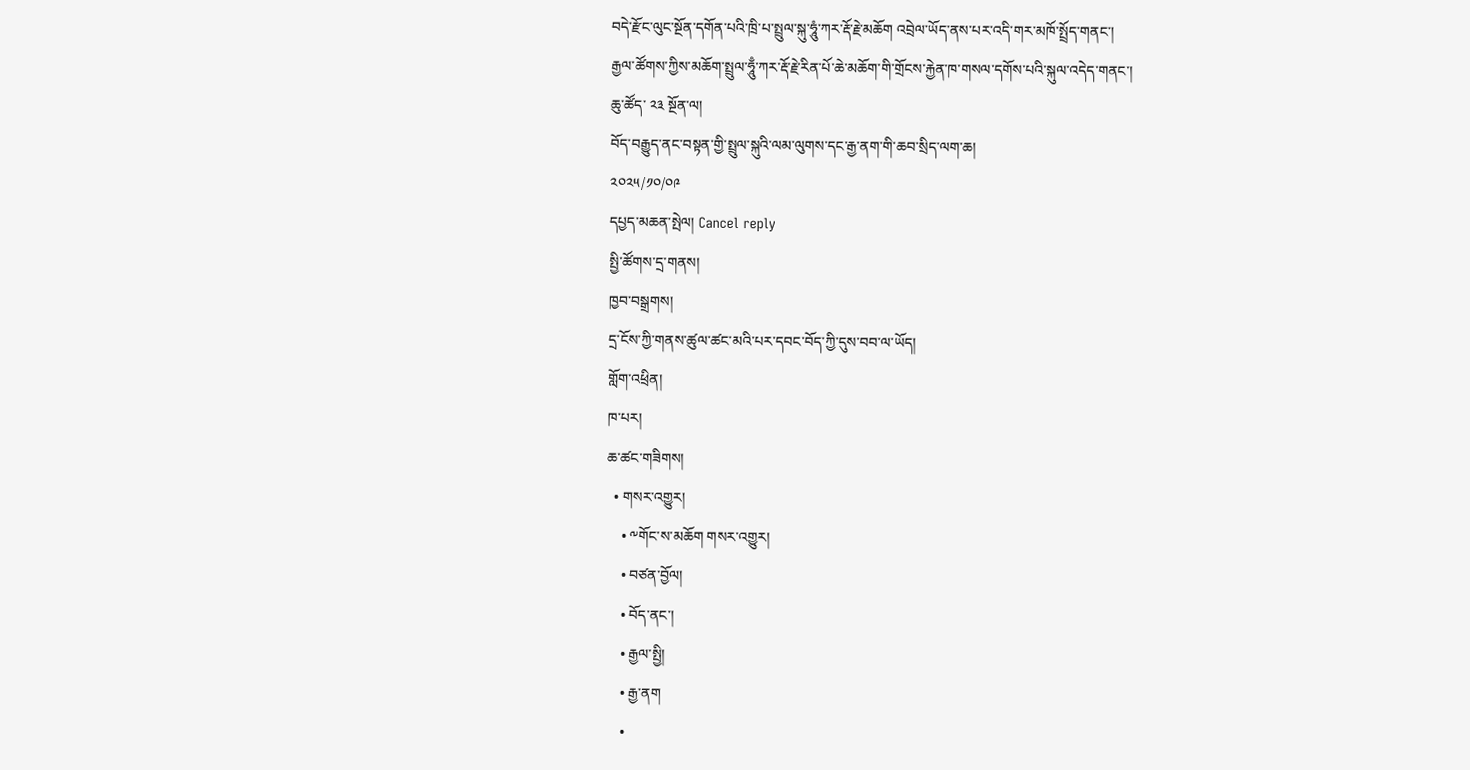བདེ་རྫོང་ལུང་སྔོན་དགོན་པའི་ཁྲི་པ་སྤྲུལ་སྐུ་ཧཱུཾ་ཀར་རྡོ་རྗེ་མཆོག འབྲེལ་ཡོད་ནས་པར་འདི་གར་མཁོ་སྤྲོད་གནང་།
རྒྱལ་ཚོགས་ཀྱིས་མཆོག་སྤྲུལ་ཧཱུྃ་ཀར་རྡོ་རྗེ་རིན་པོ་ཆེ་མཆོག་གི་གྲོངས་རྐྱེན་ཁ་གསལ་དགོས་པའི་སྐུལ་འདེད་གནང་།
ཆུ་ཚོད་ ༢༣ སྔོན་ལ།
བོད་བརྒྱུད་ནང་བསྟན་གྱི་སྤྲུལ་སྐུའི་ལམ་ལུགས་དང་རྒྱ་ནག་གི་ཆབ་སྲིད་ལག་ཆ།
༢༠༢༥/༡༠/༠༩
དཔྱད་མཆན་སྤེལ། Cancel reply
སྤྱི་ཚོགས་དྲ་གནས།
ཁྱབ་བསྒྲགས།
དྲ་ངོས་ཀྱི་གནས་ཚུལ་ཚང་མའི་པར་དབང་བོད་ཀྱི་དུས་བབ་ལ་ཡོད།
གློག་འཕྲིན།
ཁ་པར།
ཆ་ཚང་གཟིགས།
  • གསར་འགྱུར།
    • ༸གོང་ས་མཆོག གསར་འགྱུར།
    • བཙན་བྱོལ།
    • བོད་ནང་།
    • རྒྱལ་སྤྱི།
    • རྒྱ་ནག
    •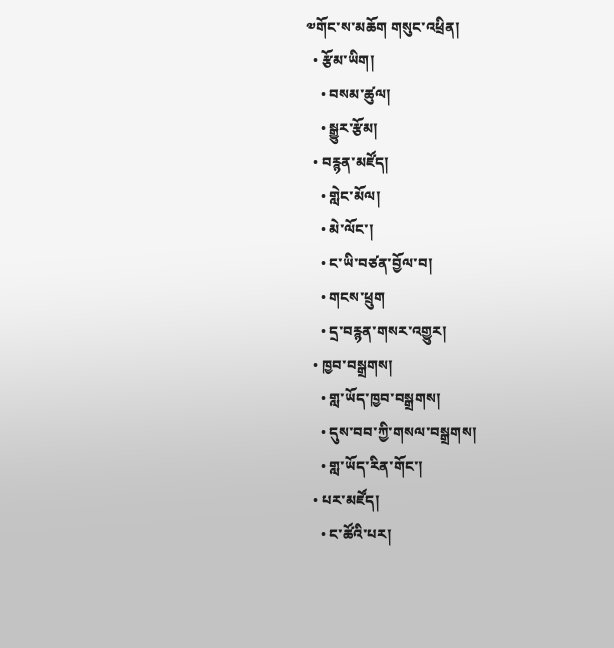༧གོང་ས་མཆོག གསུང་འཕྲིན།
  • རྩོམ་ཡིག།
    • བསམ་ཚུལ།
    • སྒྱུར་རྩོམ།
  • བརྙན་མཛོད།
    • གླེང་མོལ།
    • མེ་ལོང་།
    • ང་ཡི་བཙན་བྱོལ་བ།
    • གངས་ཕྲུག
    • དྲ་བརྙན་གསར་འགྱུར།
  • ཁྱབ་བསྒྲགས།
    • གླ་ཡོད་ཁྱབ་བསྒྲགས།
    • དུས་བབ་ཀྱི་གསལ་བསྒྲགས།
    • གླ་ཡོད་རིན་གོང་།
  • པར་མཛོད།
    • ང་ཚོའི་པར།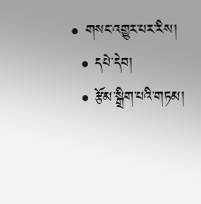• གསང་འགྱུར་པར་རིས།
  • དཔེ་དེབ།
  • རྩོམ་སྒྲིག་པའི་གཏམ།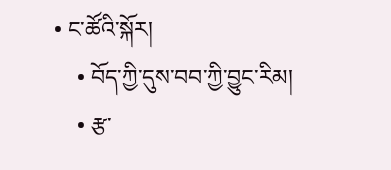• ང་ཚོའི་སྐོར།
    • བོད་ཀྱི་དུས་བབ་ཀྱི་བྱུང་རིམ།
    • རྩ་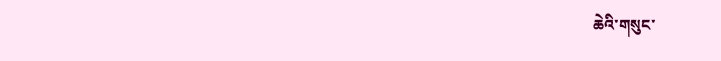ཆེའི་གསུང་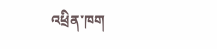འཕྲིན་ཁག